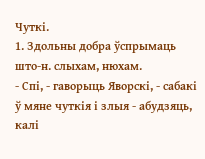Чуткі.
1. Здольны добра ўспрымаць што-н. слыхам, нюхам.
- Спі, - гаворыць Яворскі, - сабакі ў мяне чуткія і злыя - абудзяць, калі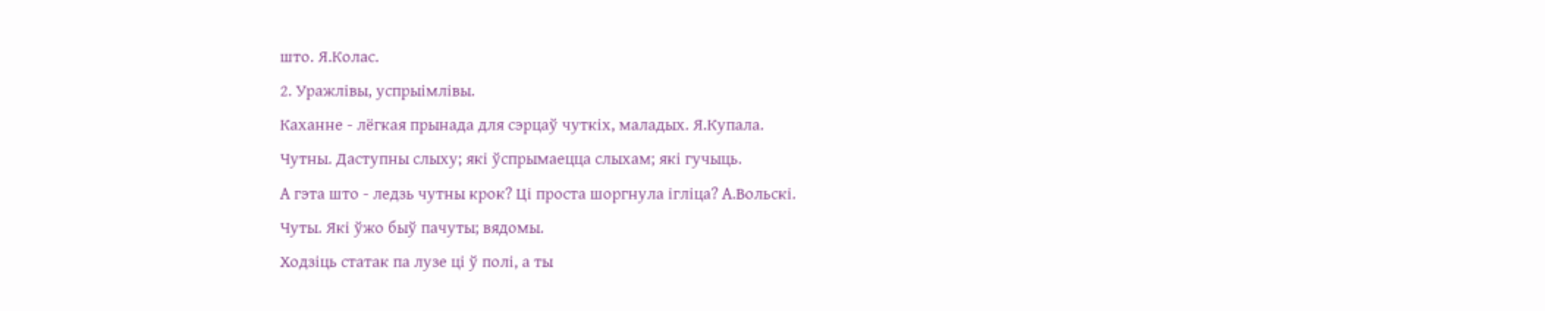што. Я.Колас.
2. Уражлівы, успрыімлівы.
Каханне - лёгкая прынада для сэрцаў чуткіх, маладых. Я.Купала.
Чутны. Даступны слыху; які ўспрымаецца слыхам; які гучыць.
А гэта што - ледзь чутны крок? Ці проста шоргнула ігліца? А.Вольскі.
Чуты. Які ўжо быў пачуты; вядомы.
Ходзіць статак па лузе ці ў полі, а ты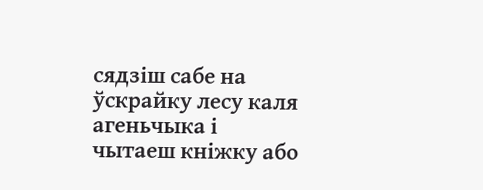сядзіш сабе на ўскрайку лесу каля агеньчыка і чытаеш кніжку або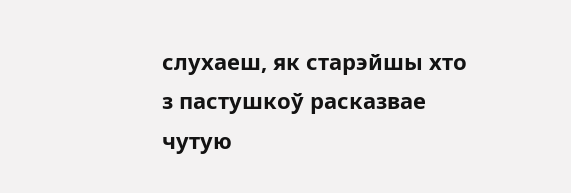слухаеш, як старэйшы хто з пастушкоў расказвае чутую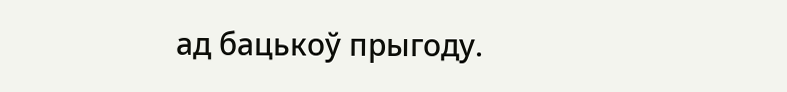ад бацькоў прыгоду.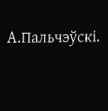А.Пальчэўскі.